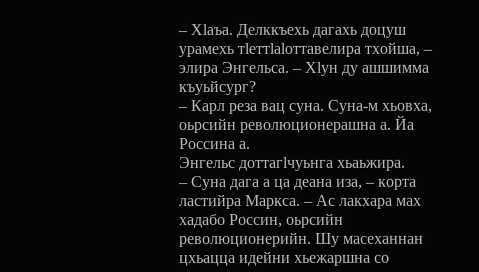– Хӏаъа. Делккъехь дагахь доцуш урамехь тӏеттӏаӏоттавелира тхойша, – элира Энгельса. – Хӏун ду ашшимма къуьйсург?
– Карл реза вац суна. Суна-м хьовха, оьрсийн революционерашна а. Йа Россина а.
Энгельс доттагӏчуьнга хьаьжира.
– Суна дага а ца деана иза, – корта ластийра Маркса. – Ас лакхара мах хадабо Россин, оьрсийн революционерийн. Шу масеханнан цхьацца идейни хьежаршна со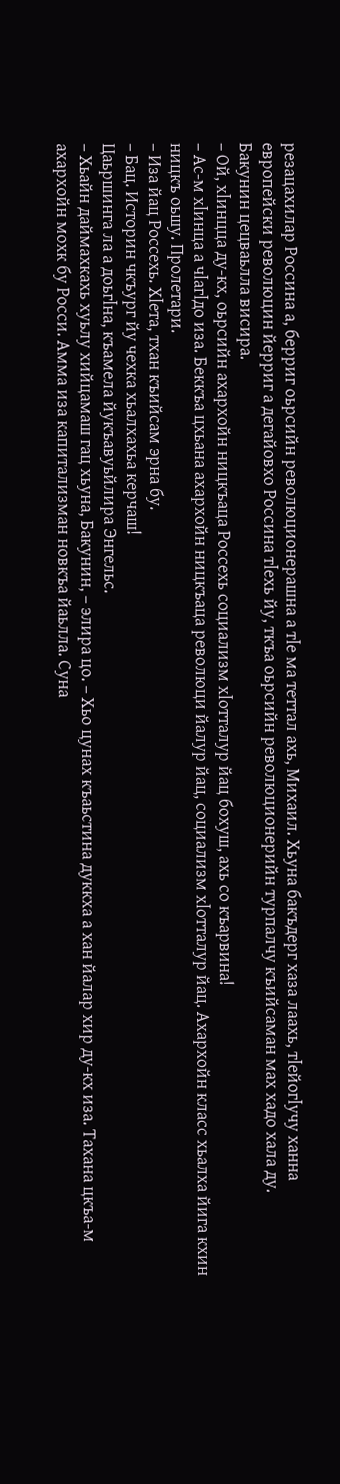резацахилар Россина а, берриг оьрсийн революционерашна а тӏе ма теттал ахь, Михаил. Хьуна бакъдерг хаза лаахь, тӏейогӏучу ханна европейски революцин йерриг а дегайовхо Россина тӏехь йу, ткъа оьрсийн революционерийн турпалчу къийсаман мах хадо хала ду.
Бакунин цецваьлла висира.
– Ой, хӏинцца ду-кх, оьрсийн ахархойн ницкъаца Россехь социализм хӏотталур йац бохуш, ахь со къарвина!
– Ас-м хӏинца а чӏагӏдо иза. Беккъа цхьана ахархойн ницкъаца революци йалур йац, социализм хӏотталур йац. Ахархойн класс хьалха йига кхин ницкъ оьшу. Пролетари.
– Иза йац Россехь. Хӏета, тхан къийсам эрна бу.
– Бац. Историн чкъург йу чехка хьалхахьа керчаш!
Цаьршинга ла а доьгӏна, къамела йукъавуьйлира Энгельс.
– Хьайн даймахкахь хуьлу хийцамаш гац хьуна, Бакунин, – элира цо. – Хьо цунах къаьстина дуккха а хан йалар хир ду-кх иза. Тахана цкъа-м ахархойн мохк бу Росси. Амма иза капитализман новкъа йаьлла. Суна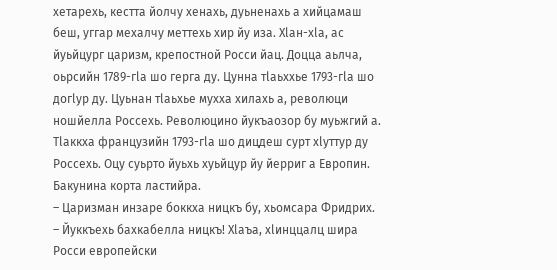хетарехь, кестта йолчу хенахь, дуьненахь а хийцамаш беш, уггар мехалчу меттехь хир йу иза. Хӏан-хӏа, ас йуьйцург царизм, крепостной Росси йац. Доцца аьлча, оьрсийн 1789-гӏа шо герга ду. Цунна тӏаьххье 1793-гӏа шо догӏур ду. Цуьнан тӏаьхье мухха хилахь а, революци ношйелла Россехь. Революцино йукъаозор бу муьжгий а. Тӏаккха французийн 1793-гӏа шо дицдеш сурт хӏуттур ду Россехь. Оцу суьрто йуьхь хуьйцур йу йерриг а Европин.
Бакунина корта ластийра.
– Царизман инзаре боккха ницкъ бу, хьомсара Фридрих.
– Йуккъехь бахкабелла ницкъ! Хӏаъа, хӏинццалц шира Росси европейски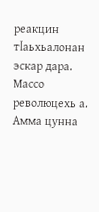реакцин тӏаьхьалонан эскар дара. Массо революцехь а. Амма цунна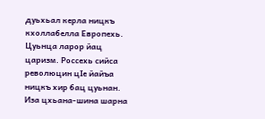дуьхьал керла ницкъ кхоллабелла Европехь. Цуьнца ларор йац царизм. Россехь сийса революцин цӏе йайъа ницкъ хир бац цуьнан. Иза цхьана-шина шарна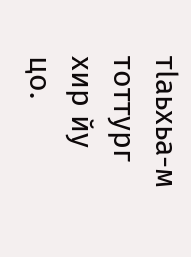тӏаьхьа-м тоттург хир йу цо.